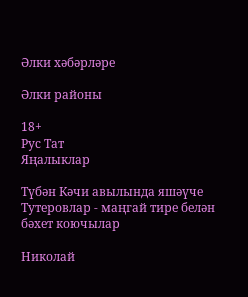Әлки хәбәрләре

Әлки районы

18+
Рус Тат
Яңалыклар

Түбән Кәчи авылында яшәүче Тутеровлар - маңгай тире белән бәхет коючылар

Николай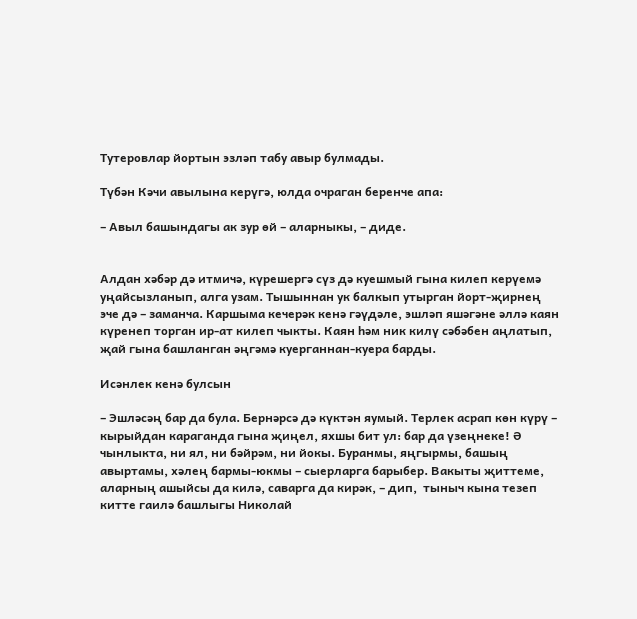Тутеровлар йортын эзләп табу авыр булмады.

Түбән Кәчи авылына керүгә, юлда очраган беренче апа:

– Авыл башындагы ак зур өй – аларныкы, – диде.


Алдан хәбәр дә итмичә, күрешергә сүз дә куешмый гына килеп керүемә уңайсызланып, алга узам. Тышыннан ук балкып утырган йорт-җирнең эче дә – заманча. Каршыма кечерәк кенә гәүдәле, эшләп яшәгәне әллә каян күренеп торган ир-ат килеп чыкты. Каян һәм ник килү сәбәбен аңлатып, җай гына башланган әңгәмә куерганнан-куера барды.

Исәнлек кенә булсын

– Эшләсәң бар да була. Бернәрсә дә күктән яумый. Терлек асрап көн күрү – кырыйдан караганда гына җиңел, яхшы бит ул: бар да үзеңнеке! Ә чынлыкта, ни ял, ни бәйрәм, ни йокы. Буранмы, яңгырмы, башың авыртамы, хәлең бармы-юкмы – сыерларга барыбер. Вакыты җиттеме, аларның ашыйсы да килә, саварга да кирәк, – дип,  тыныч кына тезеп китте гаилә башлыгы Николай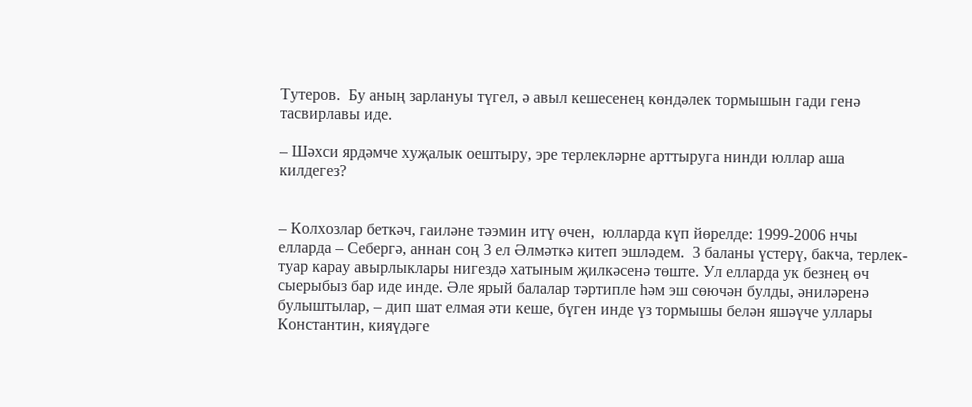Тутеров.  Бу аның зарлануы түгел, ә авыл кешесенең көндәлек тормышын гади генә тасвирлавы иде.

– Шәхси ярдәмче хуҗалык оештыру, эре терлекләрне арттыруга нинди юллар аша килдегез?


– Колхозлар беткәч, гаиләне тәэмин итү өчен,  юлларда күп йөрелде: 1999-2006 нчы елларда – Себергә, аннан соң 3 ел Әлмәткә китеп эшләдем.  3 баланы үстерү, бакча, терлек-туар карау авырлыклары нигездә хатыным җилкәсенә төште. Ул елларда ук безнең өч сыерыбыз бар иде инде. Әле ярый балалар тәртипле һәм эш сөючән булды, әниләренә булыштылар, – дип шат елмая әти кеше, бүген инде үз тормышы белән яшәүче уллары Константин, кияүдәге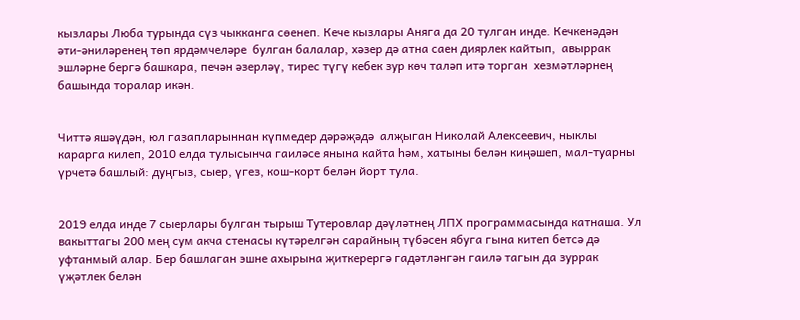кызлары Люба турында сүз чыкканга сөенеп. Кече кызлары Аняга да 20 тулган инде. Кечкенәдән әти-әниләренең төп ярдәмчеләре  булган балалар, хәзер дә атна саен диярлек кайтып,  авыррак эшләрне бергә башкара, печән әзерләү, тирес түгү кебек зур көч таләп итә торган  хезмәтләрнең башында торалар икән.


Читтә яшәүдән, юл газапларыннан күпмедер дәрәҗәдә  алҗыган Николай Алексеевич, ныклы карарга килеп, 2010 елда тулысынча гаиләсе янына кайта һәм, хатыны белән киңәшеп, мал-туарны үрчетә башлый: дуңгыз, сыер, үгез, кош-корт белән йорт тула.


2019 елда инде 7 сыерлары булган тырыш Тутеровлар дәүләтнең ЛПХ программасында катнаша. Ул вакыттагы 200 мең сум акча стенасы күтәрелгән сарайның түбәсен ябуга гына китеп бетсә дә уфтанмый алар. Бер башлаган эшне ахырына җиткерергә гадәтләнгән гаилә тагын да зуррак үҗәтлек белән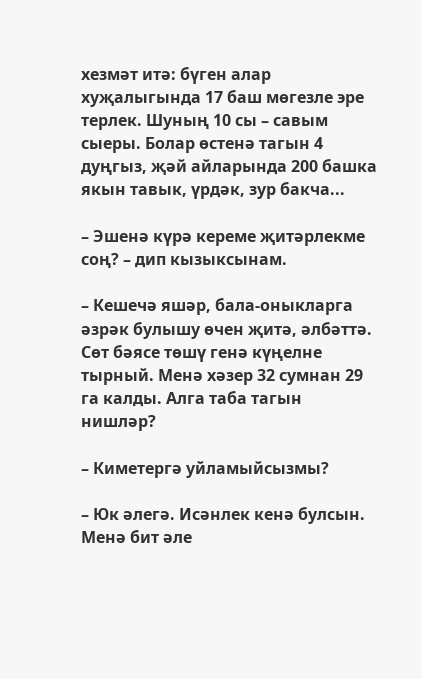хезмәт итә: бүген алар хуҗалыгында 17 баш мөгезле эре терлек. Шуның 10 сы – савым сыеры. Болар өстенә тагын 4 дуңгыз, җәй айларында 200 башка якын тавык, үрдәк, зур бакча...

– Эшенә күрә кереме җитәрлекме соң? – дип кызыксынам.

– Кешечә яшәр, бала-оныкларга әзрәк булышу өчен җитә, әлбәттә. Сөт бәясе төшү генә күңелне тырный. Менә хәзер 32 сумнан 29 га калды. Алга таба тагын нишләр?

– Киметергә уйламыйсызмы?

– Юк әлегә. Исәнлек кенә булсын. Менә бит әле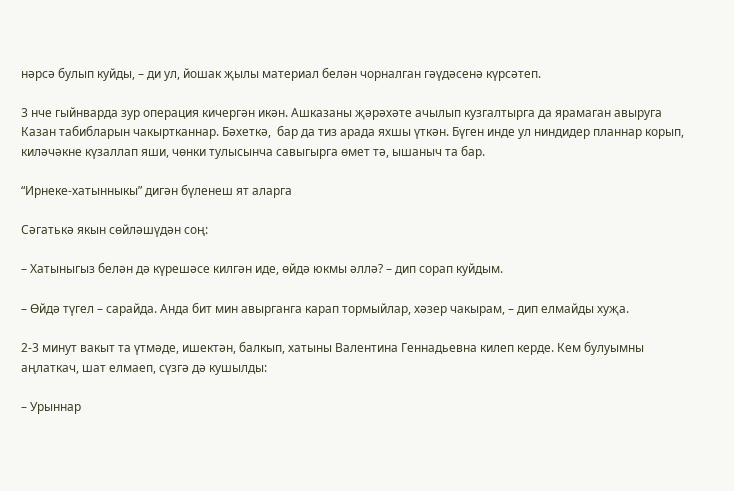нәрсә булып куйды, – ди ул, йошак җылы материал белән чорналган гәүдәсенә күрсәтеп.

3 нче гыйнварда зур операция кичергән икән. Ашказаны җәрәхәте ачылып кузгалтырга да ярамаган авыруга Казан табибларын чакыртканнар. Бәхеткә,  бар да тиз арада яхшы үткән. Бүген инде ул ниндидер планнар корып, киләчәкне күзаллап яши, чөнки тулысынча савыгырга өмет тә, ышаныч та бар.

“Ирнеке-хатынныкы” дигән бүленеш ят аларга

Сәгатькә якын сөйләшүдән соң:

– Хатыныгыз белән дә күрешәсе килгән иде, өйдә юкмы әллә? – дип сорап куйдым.

– Өйдә түгел – сарайда. Анда бит мин авырганга карап тормыйлар, хәзер чакырам, – дип елмайды хуҗа.

2-3 минут вакыт та үтмәде, ишектән, балкып, хатыны Валентина Геннадьевна килеп керде. Кем булуымны аңлаткач, шат елмаеп, сүзгә дә кушылды:

– Урыннар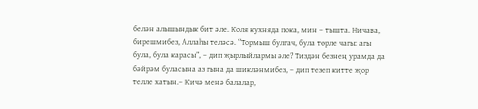белән алышындык бит әле. Коля кухняда пока, мин – тышта. Ничава, бирешмибез, Аллаһы теләсә. “Тормыш булгач, була төрле чагы: агы була, була карасы”, – дип җырлыйлармы әле? Тиздән безнең урамда да бәйрәм буласына аз гына да шикләнмибез, – дип тезеп китте җор телле хатын.– Кичә менә балалар,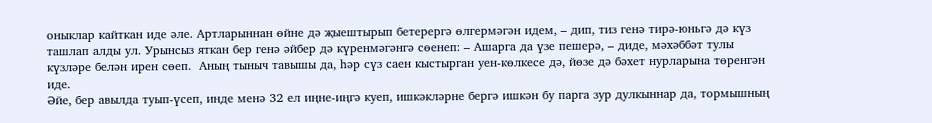оныклар кайткан иде әле. Артларыннан өйне дә җыештырып бетерергә өлгермәгән идем, – дип, тиз генә тирә-юньгә дә күз ташлап алды ул. Урынсыз яткан бер генә әйбер дә күренмәгәнгә сөенеп: – Ашарга да үзе пешерә, – диде, мәхәббәт тулы күзләре белән ирен сөеп.  Аның тыныч тавышы да, һәр сүз саен кыстырган уен-көлкесе дә, йөзе дә бәхет нурларына төренгән иде.
Әйе, бер авылда туып-үсеп, инде менә 32 ел иңне-иңгә куеп, ишкәкләрне бергә ишкән бу парга зур дулкыннар да, тормышның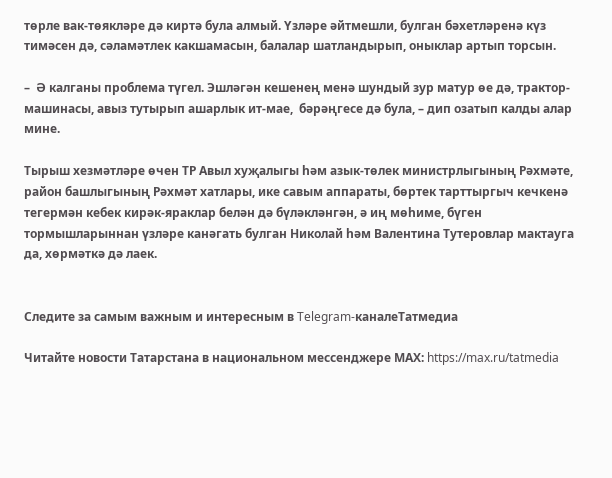төрле вак-төякләре дә киртә була алмый. Үзләре әйтмешли, булган бәхетләренә күз тимәсен дә, сәламәтлек какшамасын, балалар шатландырып, оныклар артып торсын.

–  Ә калганы проблема түгел. Эшләгән кешенең менә шундый зур матур өе дә, трактор-машинасы, авыз тутырып ашарлык ит-мае,  бәрәңгесе дә була, – дип озатып калды алар мине.

Тырыш хезмәтләре өчен ТР Авыл хуҗалыгы һәм азык-төлек министрлыгының Рәхмәте, район башлыгының Рәхмәт хатлары, ике савым аппараты, бөртек тарттыргыч кечкенә тегермән кебек кирәк-яраклар белән дә бүләкләнгән, ә иң мөһиме, бүген тормышларыннан үзләре канәгать булган Николай һәм Валентина Тутеровлар мактауга да, хөрмәткә дә лаек.


Следите за самым важным и интересным в Telegram-каналеТатмедиа

Читайте новости Татарстана в национальном мессенджере MАХ: https://max.ru/tatmedia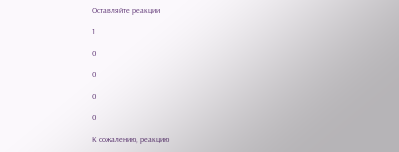Оставляйте реакции

1

0

0

0

0

К сожалению, реакцию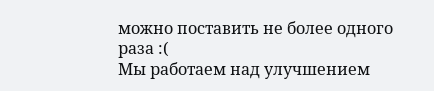можно поставить не более одного раза :(
Мы работаем над улучшением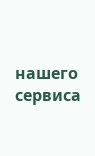нашего сервиса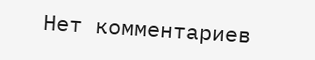Нет комментариев